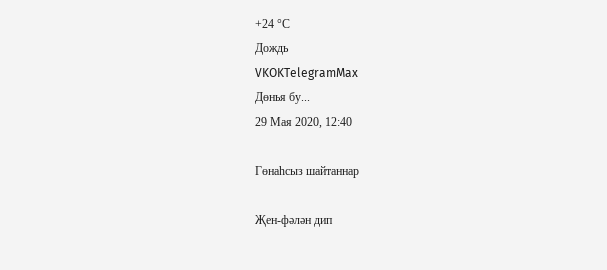+24 °С
Дождь
VKOKTelegramMax
Дөнья бу...
29 Мая 2020, 12:40

Гөнаһсыз шайтаннар

Җен-фәлән дип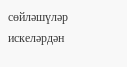сөйләшүләр искеләрдән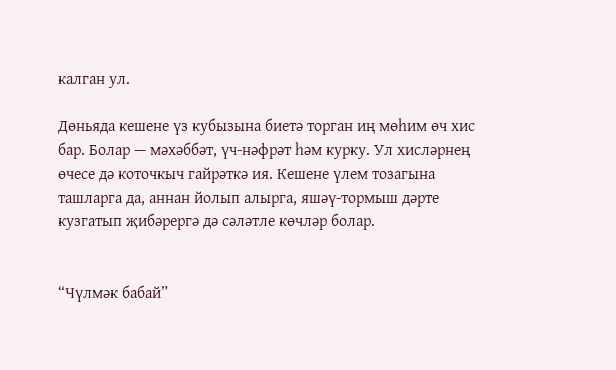калган ул.

Дөньяда кешене үз кубызына биетә торган иң мөһим өч хис бар. Болар — мәхәббәт, үч-нәфрәт һәм курку. Ул хисләрнең өчесе дә коточкыч гайрәткә ия. Кешене үлем тозагына ташларга да, аннан йолып алырга, яшәү-тормыш дәрте кузгатып җибәрергә дә сәләтле көчләр болар.


“Чүлмәк бабай”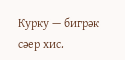Курку — бигрәк сәер хис.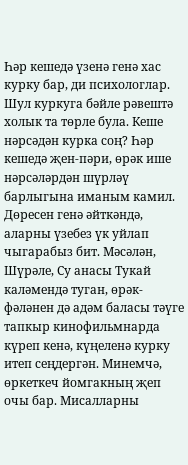Һәр кешедә үзенә генә хас курку бар, ди психологлар. Шул куркуга бәйле рәвештә холык та төрле була. Кеше нәрсәдән курка соң? Һәр кешедә җен-пәри, өрәк ише нәрсәләрдән шүрләү барлыгына иманым камил. Дөресен генә әйткәндә, аларны үзебез үк уйлап чыгарабыз бит. Мәсәлән, Шүрәле, Су анасы Тукай каләмендә туган, өрәк-фәләнен дә адәм баласы тәүге тапкыр кинофильмнарда күреп кенә, күңеленә курку итеп сеңдергән. Минемчә, өркеткеч йомгакның җеп очы бар. Мисалларны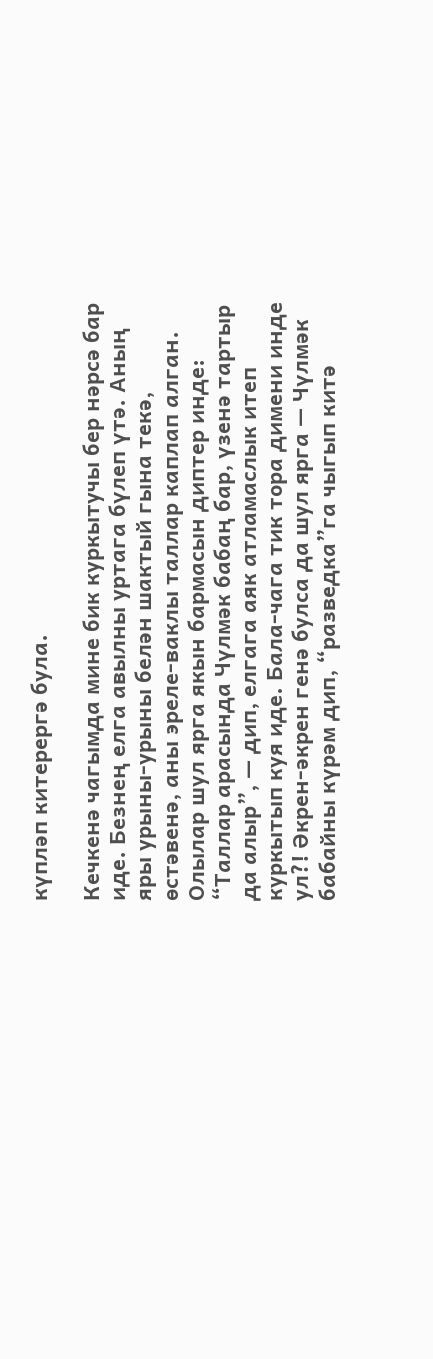күпләп китерергә була.

Кечкенә чагымда мине бик куркытучы бер нәрсә бар иде. Безнең елга авылны уртага бүлеп үтә. Аның яры урыны-урыны белән шактый гына текә, өстәвенә, аны эреле-ваклы таллар каплап алган. Олылар шул ярга якын бармасын диптер инде: “Таллар арасында Чүлмәк бабаң бар, үзенә тартыр да алыр”, — дип, елгага аяк атламаслык итеп куркытып куя иде. Бала-чага тик тора димени инде ул?! Әкрен-әкрен генә булса да шул ярга — Чүлмәк бабайны күрәм дип, “разведка”га чыгып китә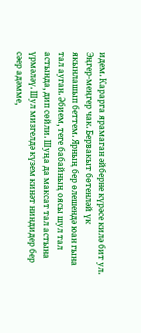идем. Карарга ярамаган әйберне күрәсе килә бит ул. Эңгер-меңгер чак. Бервакыт бөтенләй үк якынлашып беттем. Ярның бер өлешендә юан гына тал ауган. Әбием, теге бабайның оясы шул тал астында, дип сөйли. Шуңа да максат тал астына үрмәләү. Шул мизгелдә күзем кинәт ниндидер бер сәер адәмме,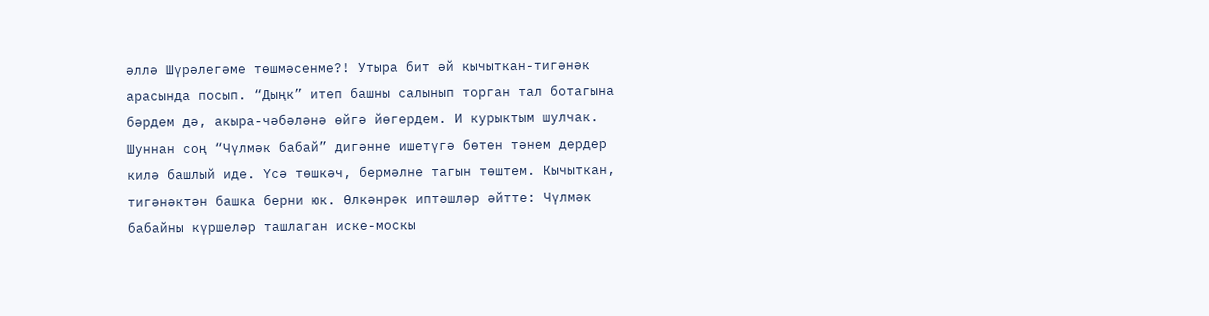әллә Шүрәлегәме төшмәсенме?! Утыра бит әй кычыткан-тигәнәк арасында посып. “Дыңк” итеп башны салынып торган тал ботагына бәрдем дә, акыра-чәбәләнә өйгә йөгердем. И курыктым шулчак. Шуннан соң “Чүлмәк бабай” дигәнне ишетүгә бөтен тәнем дердер килә башлый иде. Үсә төшкәч, бермәлне тагын төштем. Кычыткан, тигәнәктән башка берни юк. Өлкәнрәк иптәшләр әйтте: Чүлмәк бабайны күршеләр ташлаган иске-москы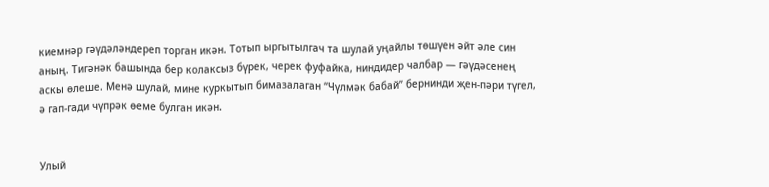киемнәр гәүдәләндереп торган икән. Тотып ыргытылгач та шулай уңайлы төшүен әйт әле син аның. Тигәнәк башында бер колаксыз бүрек, черек фуфайка, ниндидер чалбар — гәүдәсенең аскы өлеше. Менә шулай, мине куркытып бимазалаган “Чүлмәк бабай” бернинди җен-пәри түгел, ә гап-гади чүпрәк өеме булган икән.


Улый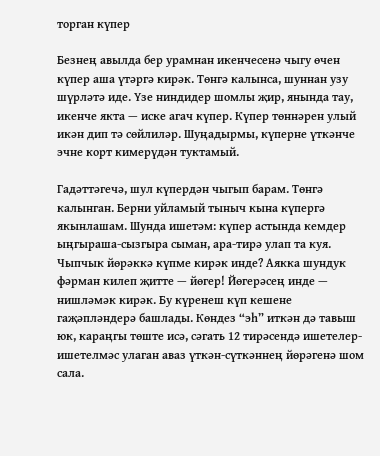торган күпер

Безнең авылда бер урамнан икенчесенә чыгу өчен күпер аша үтәргә кирәк. Төнгә калынса, шуннан узу шүрләтә иде. Үзе ниндидер шомлы җир, янында тау, икенче якта — иске агач күпер. Күпер төннәрен улый икән дип тә сөйлиләр. Шуңадырмы, күперне үткәнче эчне корт кимерүдән туктамый.

Гадәттәгечә, шул күпердән чыгып барам. Төнгә калынган. Берни уйламый тыныч кына күпергә якынлашам. Шунда ишетәм: күпер астында кемдер ыңгыраша-сызгыра сыман, ара-тирә улап та куя. Чыпчык йөрәккә күпме кирәк инде? Аякка шундук фәрман килеп җитте — йөгер! Йөгерәсең инде — нишләмәк кирәк. Бу күренеш күп кешене гаҗәпләндерә башлады. Көндез “эһ” иткән дә тавыш юк, караңгы төште исә, сәгать 12 тирәсендә ишетелер-ишетелмәс улаган аваз үткән-сүткәннең йөрәгенә шом сала.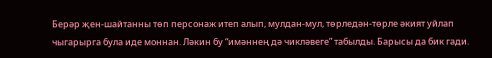Берәр җен-шайтанны төп персонаж итеп алып, мулдан-мул, төрледән-төрле әкият уйлап чыгарырга була иде моннан. Ләкин бу “имәннең дә чикләвеге” табылды. Барысы да бик гади.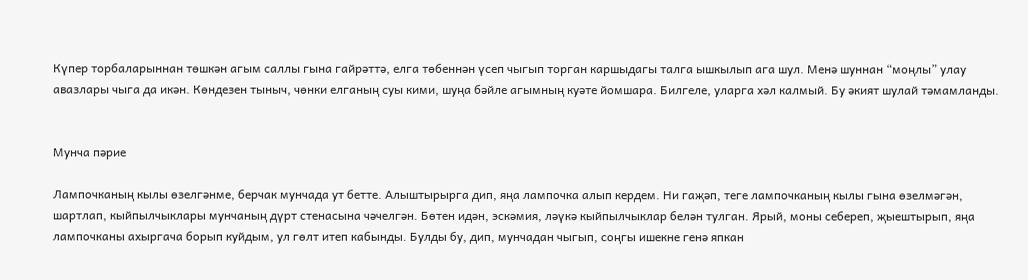Күпер торбаларыннан төшкән агым саллы гына гайрәттә, елга төбеннән үсеп чыгып торган каршыдагы талга ышкылып ага шул. Менә шуннан “моңлы” улау авазлары чыга да икән. Көндезен тыныч, чөнки елганың суы кими, шуңа бәйле агымның куәте йомшара. Билгеле, уларга хәл калмый. Бу әкият шулай тәмамланды.


Мунча пәрие

Лампочканың кылы өзелгәнме, берчак мунчада ут бетте. Алыштырырга дип, яңа лампочка алып кердем. Ни гаҗәп, теге лампочканың кылы гына өзелмәгән, шартлап, кыйпылчыклары мунчаның дүрт стенасына чәчелгән. Бөтен идән, эскәмия, ләүкә кыйпылчыклар белән тулган. Ярый, моны себереп, җыештырып, яңа лампочканы ахыргача борып куйдым, ул гөлт итеп кабынды. Булды бу, дип, мунчадан чыгып, соңгы ишекне генә япкан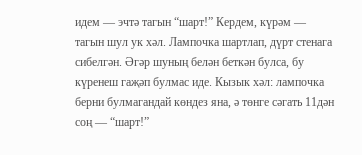идем — эчтә тагын “шарт!” Кердем, күрәм — тагын шул ук хәл. Лампочка шартлап, дүрт стенага сибелгән. Әгәр шуның белән беткән булса, бу күренеш гаҗәп булмас иде. Кызык хәл: лампочка берни булмагандай көндез яна, ә төнге сәгать 11дән соң — “шарт!”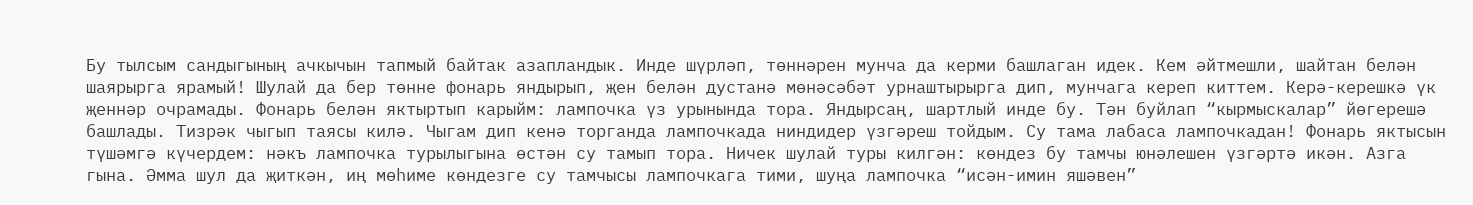Бу тылсым сандыгының ачкычын тапмый байтак азапландык. Инде шүрләп, төннәрен мунча да керми башлаган идек. Кем әйтмешли, шайтан белән шаярырга ярамый! Шулай да бер төнне фонарь яндырып, җен белән дустанә мөнәсәбәт урнаштырырга дип, мунчага кереп киттем. Керә-керешкә үк җеннәр очрамады. Фонарь белән яктыртып карыйм: лампочка үз урынында тора. Яндырсаң, шартлый инде бу. Тән буйлап “кырмыскалар” йөгерешә башлады. Тизрәк чыгып таясы килә. Чыгам дип кенә торганда лампочкада ниндидер үзгәреш тойдым. Су тама лабаса лампочкадан! Фонарь яктысын түшәмгә күчердем: нәкъ лампочка турылыгына өстән су тамып тора. Ничек шулай туры килгән: көндез бу тамчы юнәлешен үзгәртә икән. Азга гына. Әмма шул да җиткән, иң мөһиме көндезге су тамчысы лампочкага тими, шуңа лампочка “исән-имин яшәвен”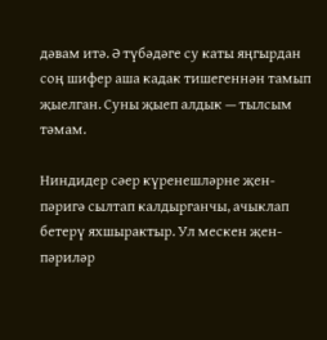дәвам итә. Ә түбәдәге су каты яңгырдан соң шифер аша кадак тишегеннән тамып җыелган. Суны җыеп алдык — тылсым тәмам.

Ниндидер сәер күренешләрне җен-пәригә сылтап калдырганчы, ачыклап бетерү яхшырактыр. Ул мескен җен-пәриләр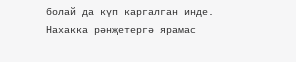болай да күп каргалган инде. Нахакка рәнҗетергә ярамас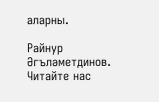аларны.

Райнур Әгъләметдинов.
Читайте нас